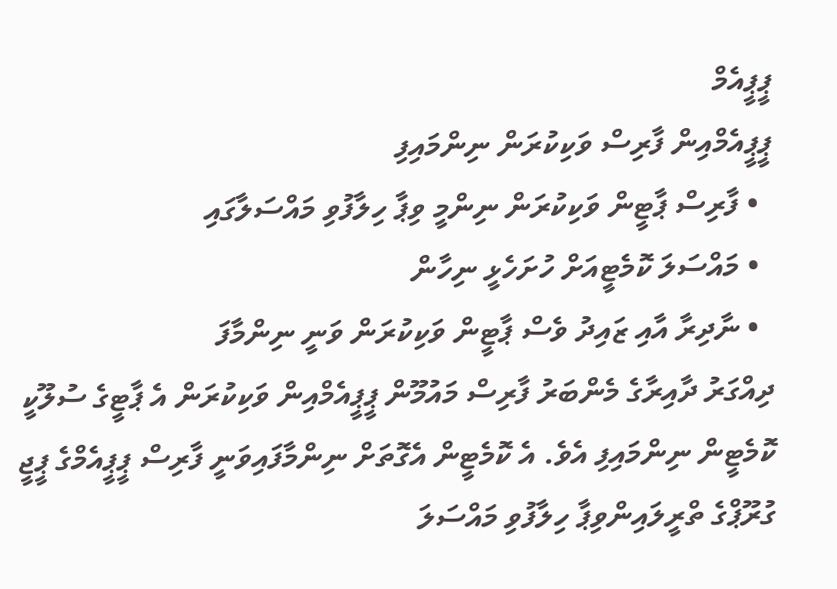ޕީޕީއެމް
ޕީޕީއެމްއިން ފާރިސް ވަކިކުރަން ނިންމައިފި
  • ފާރިސް ޕާޓީން ވަކިކުރަން ނިންމީ ވިޕާ ހިލާފުވި މައްސަލާގައި
  • މައްސަލަ ކޮމެޓީއަށް ހުށަހެޅީ ނިހާން
  • ނާދިރާ އާއި ޒައިދު ވެސް ޕާޓީން ވަކިކުރަން ވަނީ ނިންމާފަ
ދިއްގަރު ދާއިރާގެ މެންބަރު ފާރިސް މައުމޫން ޕީޕީއެމްއިން ވަކިކުރަން އެ ޕާޓީގެ ސުލޫކީ ކޮމެޓީން ނިންމައިފި އެވެ. އެ ކޮމެޓީން އެގޮތަށް ނިންމާފައިވަނީ ފާރިސް ޕީޕީއެމްގެ ޕީޖީ ގުރޫޕްގެ ތްރީލައިންވިޕާ ހިލާފުވި މައްސަލަ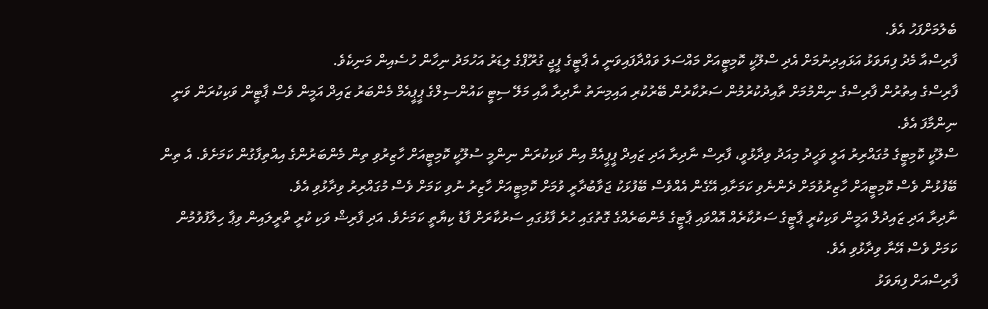ބެލުމަށްފަހު އެވެ.
ފާރިސްއާ މެދު ފިޔަވަޅު އަޅައިދިނުމަށް އެދި ސްލޫކީ ކޮމިޓީއަށް މައްސަލަ ވައްދާފައިވަނީ އެ ޕާޓީގެ ޕީޖީ ގުރޫޕްގެ ލިޑަރު އަހުމަދު ނިހާން ހުސެއިން މަނިކެވެ.
ފާރިސްގެ އިތުރުން ފާރިސްގެ ނިންމުމަށް ތާއިދުކުރުމުން ސަރުކާރުން ބޭރުކުރި އައިމިނަތު ނާދިރާ އާއި މަލޭ ސިޓީ ކައުންސިލްގެ ޕީޕީއެމް މެންބަރު ޒައިދް އަމީން ވެސް ޕާޓީން ވަކިކުރަން ވަނީ ނިންމާފަ އެވެ.
ސްލޫކީ ކޮމިޓީގެ މުގައްރިރު އަލީ ވަހީދު މިއަދު ވިދާޅުވީ، ފާރިސް ނާދިރާ އަދި ޒައިދް ޕީޕީއެމް އިން ވަކިކުރަން ނިންމީ ސުލޫކީ ކޮމިޓީއަށް ހާޒިރުވި ތިން މެންބަރުންގެ އިއްތިފާގުން ކަމަށެވެ. އެ ތިން ބޭފުޅުން ވެސް ކޮމިޓީއަށް ހާޒިރުވުމަށް ދެންނެވި ކަމަށާއި އޭގެން އެއްވެސް ބޭފުޅަކު ޖަވާބުދާރީ ވުމަށް ކޮމިޓީއަށް ހާޒިރު ނުވި ކަމަށް ވެސް މުގައްރިރު ވިދާޅުވި އެވެ.
ނާދިރާ އަދި ޒައިދުލް އަމީން ވަކިކުރީ ޕާޓީގެ ސަރުކާރެއް އޮއްވައި ޕާޓީގެ މެންބަރެއްގެ ގޮތުގައި ހުރެ ފާޅުގައި ސަރުކާރަށް ފާޑު ކިޔާތީ ކަމަށެވެ. އަދި ފާރިޝް ވަކި ކުރީ ތްރީލައިން ވިޕާ ހިލާފުވުމުން ކަމަށް ވެސް އޭނާ ވިދާޅުވި އެވެ.
ފާރިސްއަށް ފިޔަވަޅު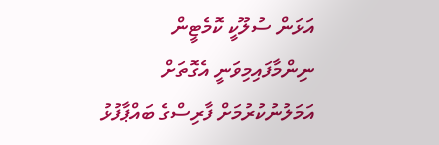އަޅަން ސުލޫކީ ކޮމެޓީން ނިންމާފައިމިވަނީ އެގޮތަށް އަމަލުނުކުރުމަށް ފާރިސްގެ ބައްޕާފުޅު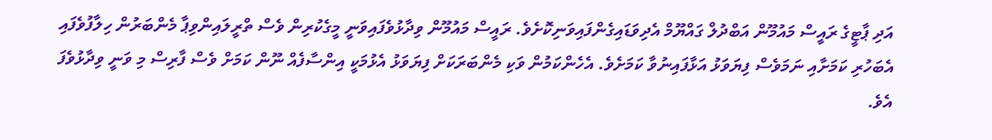އަދި ޕާޓީގެ ރައީސް މައުމޫން އަބްދުލް ގައްޔޫމް އެދިވަޑައިގެންފައިވަނިކޮށެވެ. ރައީސް މައުމޫން ވިދާޅުވެފައިވަނީ މީގެކުރިން ވެސް ތްރީލައިންވިޕާ މެންބަރުން ހިލާފުވެފައި އެބަހުރި ކަމަށާއި ނަމަވެސް ފިޔަވަޅު އަޅާފައިނުވާ ކަމަށެވެ. އެހެންކަމުން ވަކި މެންބަރަކަށް ފިޔަވަޅު އެޅުމަކީ އިންސާފެއް ނޫން ކަމަށް ވެސް ފާރިސް މި ވަނީ ވިދާޅުވެފަ އެވެ.